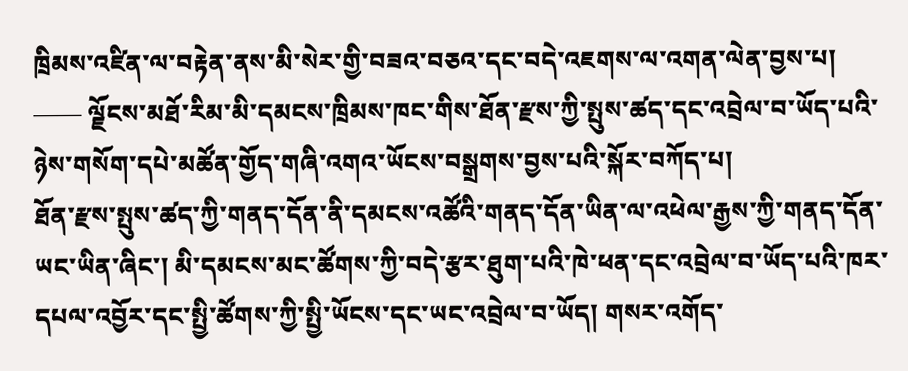ཁྲིམས་འཛིན་ལ་བརྟེན་ནས་མི་སེར་གྱི་བཟའ་བཅའ་དང་བདེ་འཇགས་ལ་འགན་ལེན་བྱས་པ།
—— ལྗོངས་མཐོ་རིམ་མི་དམངས་ཁྲིམས་ཁང་གིས་ཐོན་རྫས་ཀྱི་སྤུས་ཚད་དང་འབྲེལ་བ་ཡོད་པའི་ཉེས་གསོག་དཔེ་མཚོན་གྱོད་གཞི་འགའ་ཡོངས་བསྒྲགས་བྱས་པའི་སྐོར་བཀོད་པ།
ཐོན་རྫས་སྤུས་ཚད་ཀྱི་གནད་དོན་ནི་དམངས་འཚོའི་གནད་དོན་ཡིན་ལ་འཕེལ་རྒྱས་ཀྱི་གནད་དོན་ཡང་ཡིན་ཞིང་། མི་དམངས་མང་ཚོགས་ཀྱི་བདེ་རྩར་ཐུག་པའི་ཁེ་ཕན་དང་འབྲེལ་བ་ཡོད་པའི་ཁར་དཔལ་འབྱོར་དང་སྤྱི་ཚོགས་ཀྱི་སྤྱི་ཡོངས་དང་ཡང་འབྲེལ་བ་ཡོད། གསར་འགོད་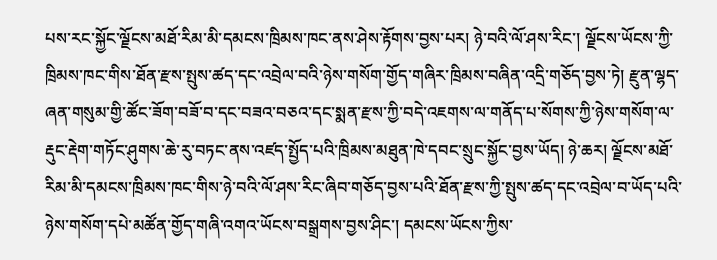པས་རང་སྐྱོང་ལྗོངས་མཐོ་རིམ་མི་དམངས་ཁྲིམས་ཁང་ནས་ཤེས་རྟོགས་བྱས་པར། ཉེ་བའི་ལོ་ཤས་རིང་། ལྗོངས་ཡོངས་ཀྱི་ཁྲིམས་ཁང་གིས་ཐོན་རྫས་སྤུས་ཚད་དང་འབྲེལ་བའི་ཉེས་གསོག་གྱོད་གཞིར་ཁྲིམས་བཞིན་འདྲི་གཅོད་བྱས་ཏེ། རྫུན་ལྷད་ཞན་གསུམ་གྱི་ཚོང་ཟོག་བཟོ་བ་དང་བཟའ་བཅའ་དང་སྨན་རྫས་ཀྱི་བདེ་འཇགས་ལ་གནོད་པ་སོགས་ཀྱི་ཉེས་གསོག་ལ་རྡུང་རྡེག་གཏོང་ཤུགས་ཆེ་རུ་བཏང་ནས་འཛད་སྤྱོད་པའི་ཁྲིམས་མཐུན་ཁེ་དབང་སྲུང་སྐྱོང་བྱས་ཡོད། ཉེ་ཆར། ལྗོངས་མཐོ་རིམ་མི་དམངས་ཁྲིམས་ཁང་གིས་ཉེ་བའི་ལོ་ཤས་རིང་ཞིབ་གཅོད་བྱས་པའི་ཐོན་རྫས་ཀྱི་སྤུས་ཚད་དང་འབྲེལ་བ་ཡོད་པའི་ཉེས་གསོག་དཔེ་མཚོན་གྱོད་གཞི་འགའ་ཡོངས་བསྒྲགས་བྱས་ཤིང་། དམངས་ཡོངས་ཀྱིས་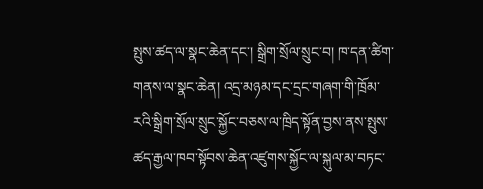སྤུས་ཚད་ལ་སྣང་ཆེན་དང་། སྒྲིག་སྲོལ་སྲུང་བ། ཁ་དན་ཚིག་གནས་ལ་སྣང་ཆེན། འདྲ་མཉམ་དང་དྲང་གཞག་གི་ཁྲོམ་རའི་སྒྲིག་སྲོལ་སྲུང་སྐྱོང་བཅས་ལ་ཁྲིད་སྟོན་བྱས་ནས་སྤུས་ཚད་རྒྱལ་ཁབ་སྟོབས་ཆེན་འཛུགས་སྐྱོང་ལ་སྐུལ་མ་བཏང་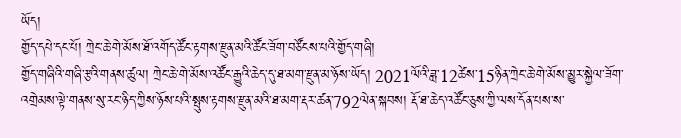ཡོད།
གྱོད་དཔེ་དང་པོ། ཀྲེང་ཆེ་གེ་མོས་ཐོ་འགོད་ཚོང་རྟགས་རྫུན་མའི་ཚོང་ཟོག་བཙོངས་པའི་གྱོད་གཞི།
གྱོད་གཞིའི་གཞི་རྩའི་གནས་ཚུལ། ཀྲེང་ཆེ་གེ་མོས་འཚོང་རྒྱུའི་ཆེད་དུ་ཐ་མག་རྫུན་མ་ཉོས་ཡོད། 2021ལོའི་ཟླ་12ཚེས་15ཉིན་ཀྲེང་ཆེ་གེ་མོས་མྱུར་སྐྱེལ་ཟོག་འགྲེམས་ལྟེ་གནས་སུ་རང་ཉིད་ཀྱིས་ཉོས་པའི་སྤུས་རྟགས་རྫུན་མའི་ཐ་མག་རྡར་ཚན་792ལེན་སྐབས། རྡོ་ཐ་ཆེད་འཚོང་ཅུས་ཀྱི་ལས་དོན་པས་ས་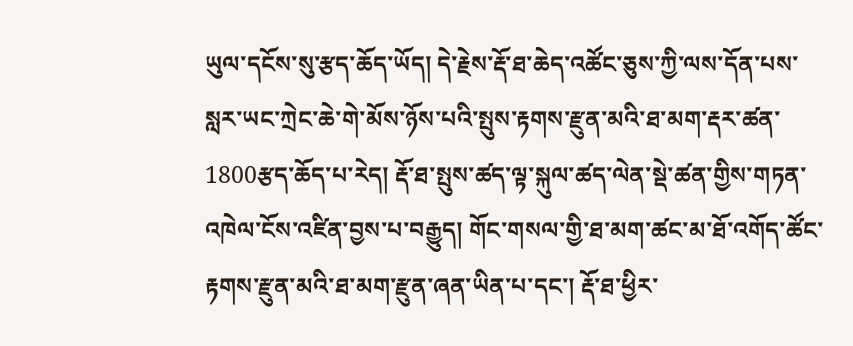ཡུལ་དངོས་སུ་རྩད་ཆོད་ཡོད། དེ་རྗེས་རྡོ་ཐ་ཆེད་འཚོང་ཅུས་ཀྱི་ལས་དོན་པས་སླར་ཡང་ཀྲེང་ཆེ་གེ་མོས་ཉོས་པའི་སྤུས་རྟགས་རྫུན་མའི་ཐ་མག་རྡར་ཚན་1800རྩད་ཆོད་པ་རེད། རྡོ་ཐ་སྤུས་ཚད་ལྟ་སྐུལ་ཚད་ལེན་སྡེ་ཚན་གྱིས་གཏན་འཁེལ་ངོས་འཛིན་བྱས་པ་བརྒྱུད། གོང་གསལ་གྱི་ཐ་མག་ཚང་མ་ཐོ་འགོད་ཚོང་རྟགས་རྫུན་མའི་ཐ་མག་རྫུན་ཞན་ཡིན་པ་དང་། རྡོ་ཐ་ཕྱིར་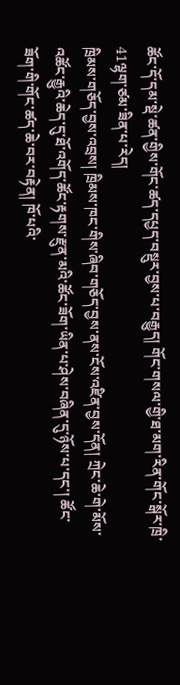ཚོང་དོ་དམ་སྡེ་ཚན་གྱིས་གོང་ཚད་དཔྱད་བསྡུར་བྱས་པ་བརྒྱུད། གོང་གསལ་གྱི་ཐ་མག་རིན་གོང་སྒོར་ཁྲི་41ལྷག་ཙམ་ཟིན་པ་རེད།
ཁྲིམས་གཅོད་བྱས་འབྲས། ཁྲིམས་ཁང་གིས་ཞིབ་གཅོད་བྱས་ནས་ངོས་འཛིན་བྱས་དོན། ཀྲེང་ཆེ་གེ་མོས་འཚོང་རྒྱུའི་ཆེད་དུ་ཐོ་འགོད་ཚོང་རྟགས་རྫུན་མའི་ཚོང་ཟོག་ཡིན་པ་ཤེས་བཞིན་དུ་ཉོས་པ་དང་། ཚོང་ཟོག་གི་གོང་ཚད་ཆེ་བར་བརྟེན། ཁོ་པའི་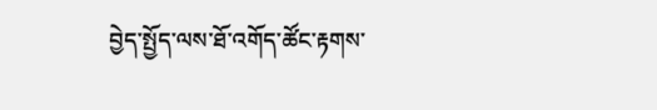བྱེད་སྤྱོད་ལས་ཐོ་འགོད་ཚོང་རྟགས་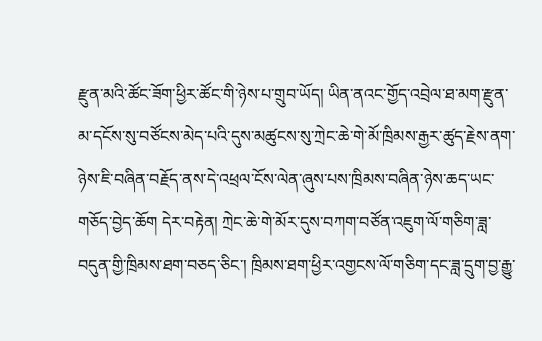རྫུན་མའི་ཚོང་ཟོག་ཕྱིར་ཚོང་གི་ཉེས་པ་གྲུབ་ཡོད། ཡིན་ནའང་གྱོད་འབྲེལ་ཐ་མག་རྫུན་མ་དངོས་སུ་བཙོངས་མེད་པའི་དུས་མཚུངས་སུ་ཀྲེང་ཆེ་གེ་མོ་ཁྲིམས་རྒྱར་ཚུད་རྗེས་ནག་ཉེས་ཇི་བཞིན་བརྗོད་ནས་དེ་འཕྲལ་ངོས་ལེན་ཞུས་པས་ཁྲིམས་བཞིན་ཉེས་ཆད་ཡང་གཅོད་བྱེད་ཆོག དེར་བརྟེན། ཀྲེང་ཆེ་གེ་མོར་དུས་བཀག་བཙོན་འཇུག་ལོ་གཅིག་ཟླ་བདུན་གྱི་ཁྲིམས་ཐག་བཅད་ཅིང་། ཁྲིམས་ཐག་ཕྱིར་འགྱངས་ལོ་གཅིག་དང་ཟླ་དྲུག་བྱ་རྒྱུ་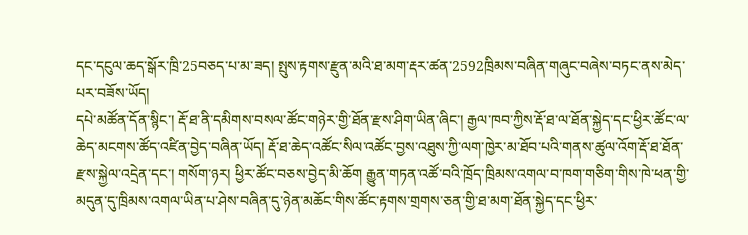དང་དངུལ་ཆད་སྒོར་ཁྲི་25བཅད་པ་མ་ཟད། སྤུས་རྟགས་རྫུན་མའི་ཐ་མག་རྡར་ཚན་2592ཁྲིམས་བཞིན་གཞུང་བཞེས་བཏང་ནས་མེད་པར་བཟོས་ཡོད།
དཔེ་མཚོན་དོན་སྙིང་། རྡོ་ཐ་ནི་དམིགས་བསལ་ཚོང་གཉེར་གྱི་ཐོན་རྫས་ཤིག་ཡིན་ཞིང་། རྒྱལ་ཁབ་ཀྱིས་རྡོ་ཐ་ལ་ཐོན་སྐྱེད་དང་ཕྱིར་ཚོང་ལ་ཆེད་མངགས་ཚོད་འཛིན་བྱེད་བཞིན་ཡོད། རྡོ་ཐ་ཆེད་འཚོང་སིལ་འཚོང་བྱས་འཐུས་ཀྱི་ལག་ཁྱེར་མ་ཐོབ་པའི་གནས་ཚུལ་འོག་རྡོ་ཐ་ཐོན་རྫས་སྐྱེལ་འདྲེན་དང་། གསོག་ཉར། ཕྱིར་ཚོང་བཅས་བྱེད་མི་ཆོག རྒྱུན་གཏན་འཚོ་བའི་ཁྲོད་ཁྲིམས་འགལ་བ་ཁག་གཅིག་གིས་ཁེ་ཕན་གྱི་མདུན་དུ་ཁྲིམས་འགལ་ཡིན་པ་ཤེས་བཞིན་དུ་ཉེན་མཆོང་གིས་ཚོང་རྟགས་གྲགས་ཅན་གྱི་ཐ་མག་ཐོན་སྐྱེད་དང་ཕྱིར་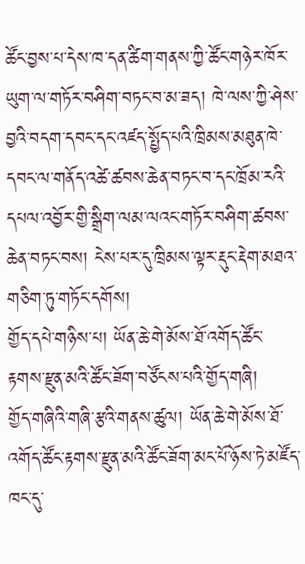ཚོང་བྱས་པ་དེས་ཁ་དན་ཚིག་གནས་ཀྱི་ཚོང་གཉེར་ཁོར་ཡུག་ལ་གཏོར་བཤིག་བཏང་བ་མ་ཟད། ཁེ་ལས་ཀྱི་ཤེས་བྱའི་བདག་དབང་དང་འཛད་སྤྱོད་པའི་ཁྲིམས་མཐུན་ཁེ་དབང་ལ་གནོད་འཚེ་ཚབས་ཆེན་བཏང་བ་དང་ཁྲོམ་རའི་དཔལ་འབྱོར་གྱི་སྒྲིག་ལམ་ལའང་གཏོར་བཤིག་ཚབས་ཆེན་བཏང་བས། ངེས་པར་དུ་ཁྲིམས་ལྟར་རྡུང་རྡེག་མཐའ་གཅིག་ཏུ་གཏོང་དགོས།
གྱོད་དཔེ་གཉིས་པ། ཡོན་ཆེ་གེ་མོས་ཐོ་འགོད་ཚོང་རྟགས་རྫུན་མའི་ཚོང་ཟོག་བཙོངས་པའི་གྱོད་གཞི།
གྱོད་གཞིའི་གཞི་རྩའི་གནས་ཚུལ། ཡོན་ཆེ་གེ་མོས་ཐོ་འགོད་ཚོང་རྟགས་རྫུན་མའི་ཚོང་ཟོག་མང་པོ་ཉོས་ཏེ་མཛོད་ཁང་དུ་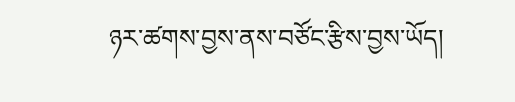ཉར་ཚགས་བྱས་ནས་བཙོང་རྩིས་བྱས་ཡོད།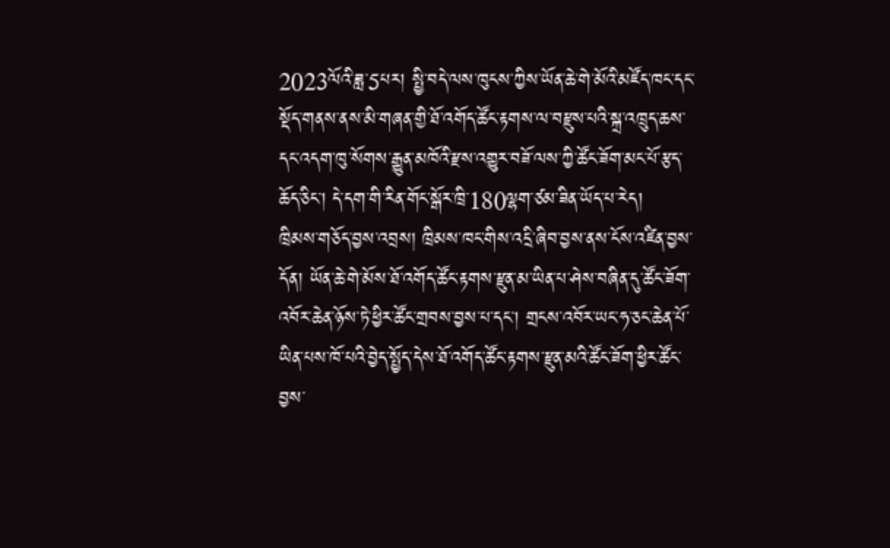2023ལོའི་ཟླ་5པར། སྤྱི་བདེ་ལས་ཁུངས་ཀྱིས་ཡོན་ཆེ་གེ་མོའི་མཛོད་ཁང་དང་སྡོད་གནས་ནས་མི་གཞན་གྱི་ཐོ་འགོད་ཚོང་རྟགས་ལ་བརྫུས་པའི་སྐྲ་འཁྲུད་ཆས་དང་འདག་ཁུ་སོགས་རྒྱུན་མཁོའི་རྫས་འགྱུར་བཟོ་ལས་ཀྱི་ཚོང་ཟོག་མང་པོ་རྩད་ཆོད་ཅིང་། དེ་དག་གི་རིན་གོང་སྒོར་ཁྲི་180ལྷག་ཙམ་ཟིན་ཡོད་པ་རེད།
ཁྲིམས་གཅོད་བྱས་འབྲས། ཁྲིམས་ཁང་གིས་འདྲི་ཞིབ་བྱས་ནས་ངོས་འཛིན་བྱས་དོན། ཡོན་ཆེ་གེ་མོས་ཐོ་འགོད་ཚོང་རྟགས་རྫུན་མ་ཡིན་པ་ཤེས་བཞིན་དུ་ཚོང་ཟོག་འབོར་ཆེན་ཉོས་ཏེ་ཕྱིར་ཚོང་གྲབས་བྱས་པ་དང་། གྲངས་འབོར་ཡང་ཧ་ཅང་ཆེན་པོ་ཡིན་པས་ཁོ་པའི་བྱེད་སྤྱོད་དེས་ཐོ་འགོད་ཚོང་རྟགས་རྫུན་མའི་ཚོང་ཟོག་ཕྱིར་ཚོང་བྱས་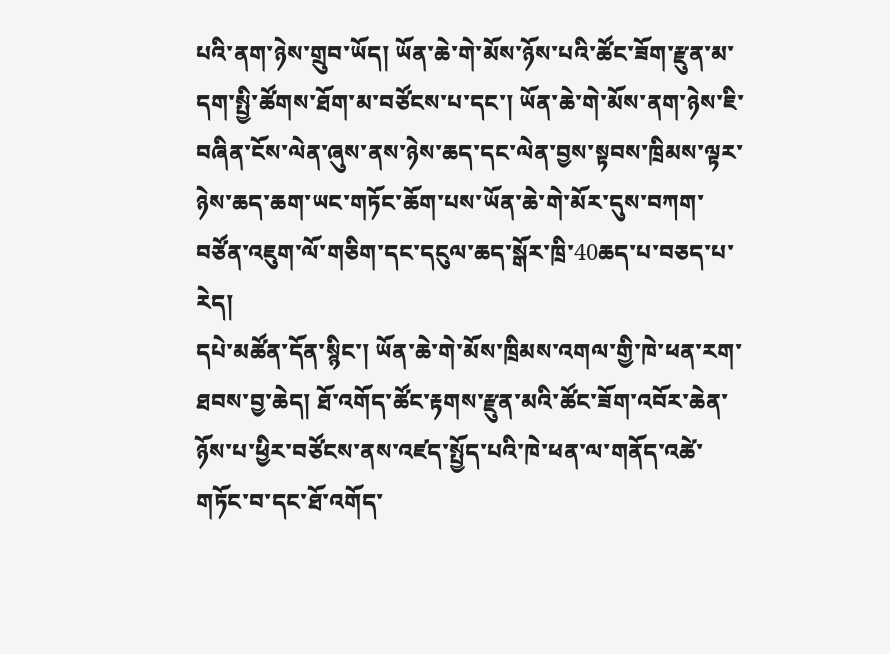པའི་ནག་ཉེས་གྲུབ་ཡོད། ཡོན་ཆེ་གེ་མོས་ཉོས་པའི་ཚོང་ཟོག་རྫུན་མ་དག་སྤྱི་ཚོགས་ཐོག་མ་བཙོངས་པ་དང་། ཡོན་ཆེ་གེ་མོས་ནག་ཉེས་ཇི་བཞིན་ངོས་ལེན་ཞུས་ནས་ཉེས་ཆད་དང་ལེན་བྱས་སྟབས་ཁྲིམས་ལྟར་ཉེས་ཆད་ཆག་ཡང་གཏོང་ཆོག་པས་ཡོན་ཆེ་གེ་མོར་དུས་བཀག་བཙོན་འཇུག་ལོ་གཅིག་དང་དངུལ་ཆད་སྒོར་ཁྲི་40ཆད་པ་བཅད་པ་རེད།
དཔེ་མཚོན་དོན་སྙིང་། ཡོན་ཆེ་གེ་མོས་ཁྲིམས་འགལ་གྱི་ཁེ་ཕན་རག་ཐབས་བྱ་ཆེད། ཐོ་འགོད་ཚོང་རྟགས་རྫུན་མའི་ཚོང་ཟོག་འབོར་ཆེན་ཉོས་པ་ཕྱིར་བཙོངས་ནས་འཛད་སྤྱོད་པའི་ཁེ་ཕན་ལ་གནོད་འཚེ་གཏོང་བ་དང་ཐོ་འགོད་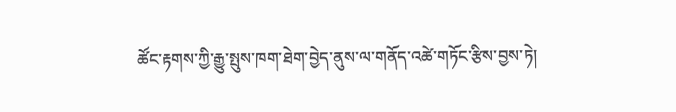ཚོང་རྟགས་ཀྱི་རྒྱུ་སྤུས་ཁག་ཐེག་བྱེད་ནུས་ལ་གནོད་འཚེ་གཏོང་རྩིས་བྱས་ཏེ།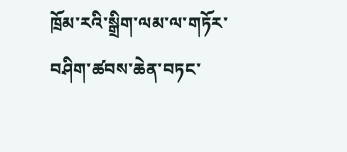ཁྲོམ་རའི་སྒྲིག་ལམ་ལ་གཏོར་བཤིག་ཚབས་ཆེན་བཏང་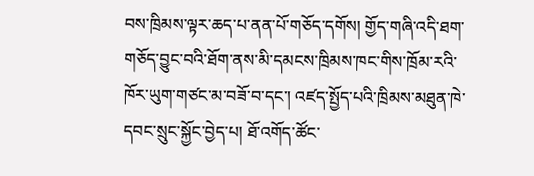བས་ཁྲིམས་ལྟར་ཆད་པ་ནན་པོ་གཅོད་དགོས། གྱོད་གཞི་འདི་ཐག་གཅོད་བྱུང་བའི་ཐོག་ནས་མི་དམངས་ཁྲིམས་ཁང་གིས་ཁྲོམ་རའི་ཁོར་ཡུག་གཙང་མ་བཟོ་བ་དང་། འཛད་སྤྱོད་པའི་ཁྲིམས་མཐུན་ཁེ་དབང་སྲུང་སྐྱོང་བྱེད་པ། ཐོ་འགོད་ཚོང་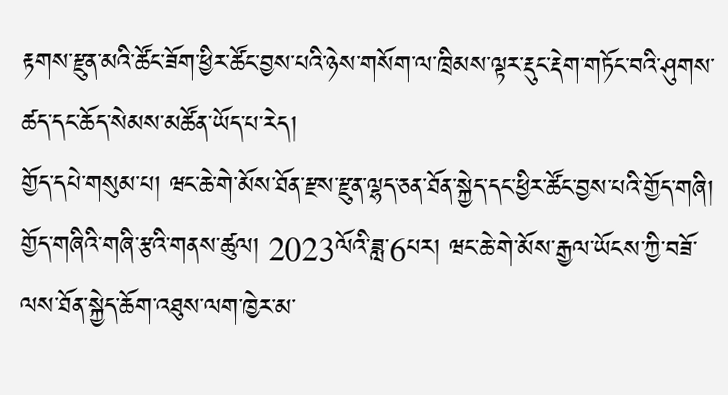རྟགས་རྫུན་མའི་ཚོང་ཟོག་ཕྱིར་ཚོང་བྱས་པའི་ཉེས་གསོག་ལ་ཁྲིམས་ལྟར་རྡུང་རྡེག་གཏོང་བའི་ཤུགས་ཚད་དང་ཆོད་སེམས་མཚོན་ཡོད་པ་རེད།
གྱོད་དཔེ་གསུམ་པ། ཝང་ཆེ་གེ་མོས་ཐོན་རྫས་རྫུན་ལྷད་ཅན་ཐོན་སྐྱེད་དང་ཕྱིར་ཚོང་བྱས་པའི་གྱོད་གཞི།
གྱོད་གཞིའི་གཞི་རྩའི་གནས་ཚུལ། 2023ལོའི་ཟླ་6པར། ཝང་ཆེ་གེ་མོས་རྒྱལ་ཡོངས་ཀྱི་བཟོ་ལས་ཐོན་སྐྱེད་ཆོག་འཐུས་ལག་ཁྱེར་མ་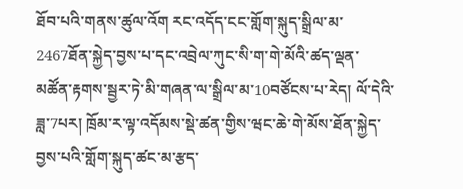ཐོབ་པའི་གནས་ཚུལ་འོག རང་འདོད་ངང་གློག་སྐུད་སྒྲིལ་མ་2467ཐོན་སྐྱེད་བྱས་པ་དང་འབྲེལ་ཀུང་སི་ག་གེ་མོའི་ཚད་ལྡན་མཚོན་རྟགས་སྦྱར་ཏེ་མི་གཞན་ལ་སྒྲིལ་མ་10བཙོངས་པ་རེད། ལོ་དེའི་ཟླ་7པར། ཁྲོམ་ར་ལྟ་འདོམས་སྡེ་ཚན་གྱིས་ཝང་ཆེ་གེ་མོས་ཐོན་སྐྱེད་བྱས་པའི་གློག་སྐུད་ཚང་མ་རྩད་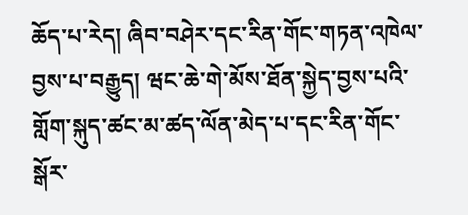ཆོད་པ་རེད། ཞིབ་བཤེར་དང་རིན་གོང་གཏན་འཁེལ་བྱས་པ་བརྒྱུད། ཝང་ཆེ་གེ་མོས་ཐོན་སྐྱེད་བྱས་པའི་གློག་སྐུད་ཚང་མ་ཚད་ལོན་མེད་པ་དང་རིན་གོང་སྒོར་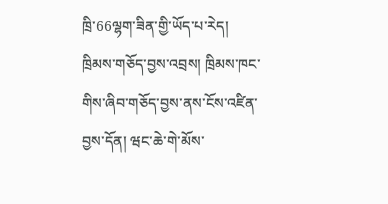ཁྲི་66ལྷག་ཟིན་གྱི་ཡོད་པ་རེད།
ཁྲིམས་གཅོད་བྱས་འབྲས། ཁྲིམས་ཁང་གིས་ཞིབ་གཅོད་བྱས་ནས་ངོས་འཛིན་བྱས་དོན། ཝང་ཆེ་གེ་མོས་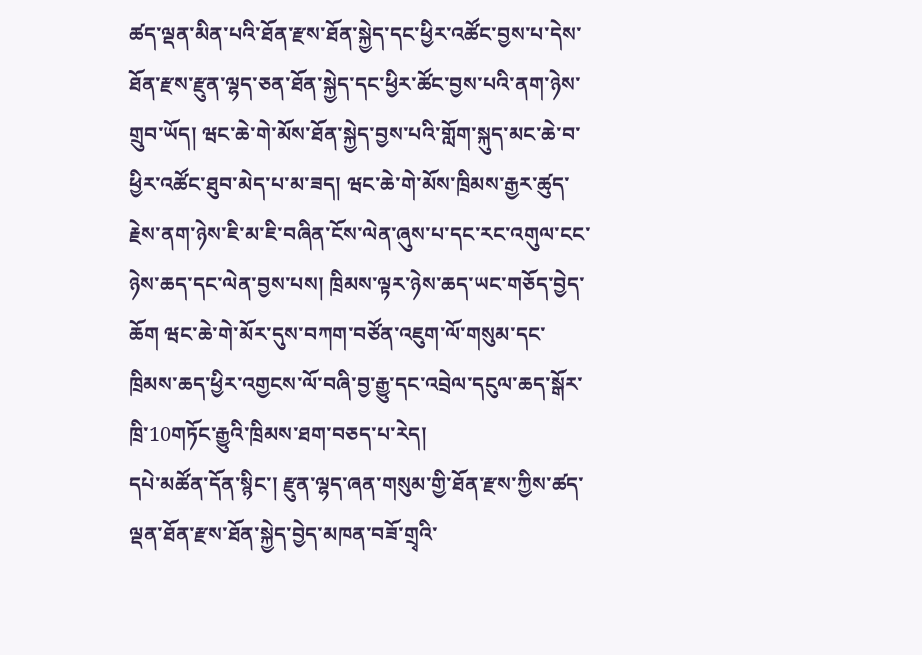ཚད་ལྡན་མིན་པའི་ཐོན་རྫས་ཐོན་སྐྱེད་དང་ཕྱིར་འཚོང་བྱས་པ་དེས་ཐོན་རྫས་རྫུན་ལྷད་ཅན་ཐོན་སྐྱེད་དང་ཕྱིར་ཚོང་བྱས་པའི་ནག་ཉེས་གྲུབ་ཡོད། ཝང་ཆེ་གེ་མོས་ཐོན་སྐྱེད་བྱས་པའི་གློག་སྐུད་མང་ཆེ་བ་ཕྱིར་འཚོང་ཐུབ་མེད་པ་མ་ཟད། ཝང་ཆེ་གེ་མོས་ཁྲིམས་རྒྱར་ཚུད་རྗེས་ནག་ཉེས་ཇི་མ་ཇི་བཞིན་ངོས་ལེན་ཞུས་པ་དང་རང་འགུལ་ངང་ཉེས་ཆད་དང་ལེན་བྱས་པས། ཁྲིམས་ལྟར་ཉེས་ཆད་ཡང་གཅོད་བྱེད་ཆོག ཝང་ཆེ་གེ་མོར་དུས་བཀག་བཙོན་འཇུག་ལོ་གསུམ་དང་ཁྲིམས་ཆད་ཕྱིར་འགྱངས་ལོ་བཞི་བྱ་རྒྱུ་དང་འབྲེལ་དངུལ་ཆད་སྒོར་ཁྲི་10གཏོང་རྒྱུའི་ཁྲིམས་ཐག་བཅད་པ་རེད།
དཔེ་མཚོན་དོན་སྙིང་། རྫུན་ལྷད་ཞན་གསུམ་གྱི་ཐོན་རྫས་ཀྱིས་ཚད་ལྡན་ཐོན་རྫས་ཐོན་སྐྱེད་བྱེད་མཁན་བཟོ་གྲྭའི་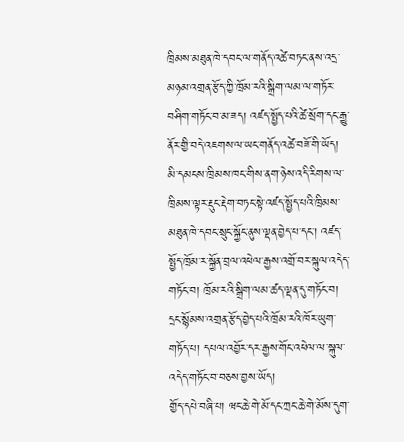ཁྲིམས་མཐུན་ཁེ་དབང་ལ་གནོད་འཚེ་བཏང་ནས་འདྲ་མཉམ་འགྲན་རྩོད་ཀྱི་ཁྲོམ་རའི་སྒྲིག་ལམ་ལ་གཏོར་བཤིག་གཏོང་བ་མ་ཟད། འཛད་སྤྱོད་པའི་ཚེ་སྲོག་དང་རྒྱུ་ནོར་གྱི་བདེ་འཇགས་ལ་ཡང་གནོད་འཚེ་བཟོ་གི་ཡོད། མི་དམངས་ཁྲིམས་ཁང་གིས་ནག་ཉེས་འདི་རིགས་ལ་ཁྲིམས་ལྟར་རྡུང་རྡེག་བཏང་སྟེ་འཛད་སྤྱོད་པའི་ཁྲིམས་མཐུན་ཁེ་དབང་སྲུང་སྐྱོང་ནུས་ལྡན་བྱེད་པ་དང་། འཛད་སྤྱོད་ཁྲོམ་ར་སྐྱོན་བྲལ་འཕེལ་རྒྱས་འགྲོ་བར་སྐུལ་འདེད་གཏོང་བ། ཁྲོམ་རའི་སྒྲིག་ལམ་ཚད་ལྡན་དུ་གཏོང་བ། དྲང་སྙོམས་འགྲན་རྩོད་བྱེད་པའི་ཁྲོམ་རའི་ཁོར་ཡུག་གཏོད་པ། དཔལ་འབྱོར་དར་རྒྱས་གོང་འཕེལ་ལ་སྐུལ་འདེད་གཏོང་བ་བཅས་བྱས་ཡོད།
གྱོད་དཔེ་བཞི་པ། ཝང་ཆེ་གེ་མོ་དང་ཀྲང་ཆེ་གེ་མོས་དུག་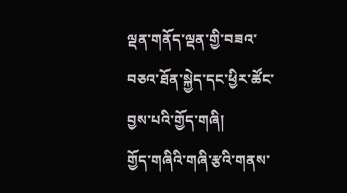ལྡན་གནོད་ལྡན་གྱི་བཟའ་བཅའ་ཐོན་སྐྱེད་དང་ཕྱིར་ཚོང་བྱས་པའི་གྱོད་གཞི།
གྱོད་གཞིའི་གཞི་རྩའི་གནས་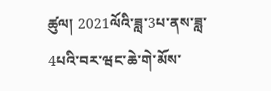ཚུལ། 2021ལོའི་ཟླ་3པ་ནས་ཟླ་4པའི་བར་ཝང་ཆེ་གེ་མོས་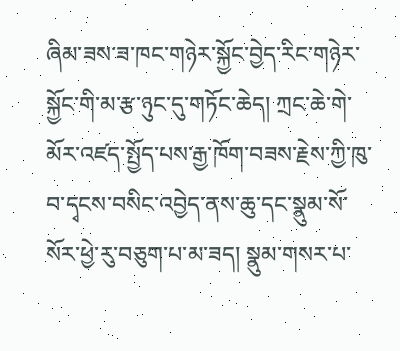ཞིམ་ཟས་ཟ་ཁང་གཉེར་སྐྱོང་བྱེད་རིང་གཉེར་སྐྱོང་གི་མ་རྩ་ཉུང་དུ་གཏོང་ཆེད། ཀྲང་ཆེ་གེ་མོར་འཛད་སྤྱོད་པས་རྒྱ་ཁོག་བཟས་རྗེས་ཀྱི་ཁུ་བ་དྭངས་བསིང་འབྱེད་ནས་ཆུ་དང་སྣུམ་སོ་སོར་ཕྱེ་རུ་བཅུག་པ་མ་ཟད། སྣུམ་གསར་པ་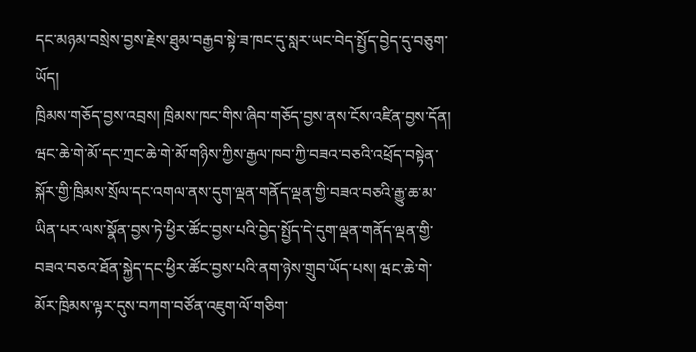དང་མཉམ་བསྲེས་བྱས་རྗེས་ཐུམ་བརྒྱབ་སྟེ་ཟ་ཁང་དུ་སླར་ཡང་བེད་སྤྱོད་བྱེད་དུ་བཅུག་ཡོད།
ཁྲིམས་གཅོད་བྱས་འབྲས། ཁྲིམས་ཁང་གིས་ཞིབ་གཅོད་བྱས་ནས་ངོས་འཛིན་བྱས་དོན། ཝང་ཆེ་གེ་མོ་དང་ཀྲང་ཆེ་གེ་མོ་གཉིས་ཀྱིས་རྒྱལ་ཁབ་ཀྱི་བཟའ་བཅའི་འཕྲོད་བསྟེན་སྐོར་གྱི་ཁྲིམས་སྲོལ་དང་འགལ་ནས་དུག་ལྡན་གནོད་ལྡན་གྱི་བཟའ་བཅའི་རྒྱུ་ཆ་མ་ཡིན་པར་ལས་སྣོན་བྱས་ཏེ་ཕྱིར་ཚོང་བྱས་པའི་བྱེད་སྤྱོད་དེ་དུག་ལྡན་གནོད་ལྡན་གྱི་བཟའ་བཅའ་ཐོན་སྐྱེད་དང་ཕྱིར་ཚོང་བྱས་པའི་ནག་ཉེས་གྲུབ་ཡོད་པས། ཝང་ཆེ་གེ་མོར་ཁྲིམས་ལྟར་དུས་བཀག་བཙོན་འཇུག་ལོ་གཅིག་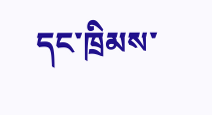དང་ཁྲིམས་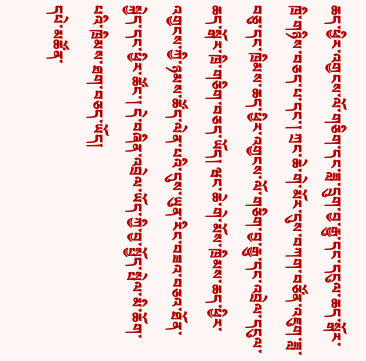ཆད་ཕྱིར་འགྱངས་ལོ་གཅིག་དང་ཟླ་དྲུག་བྱ་རྒྱུ་དང་དངུལ་ཆད་སྒོར་ཁྲི་གཉིས་བཅད་པ་དང་། ཀྲང་ཆེ་གེ་མོར་དུས་བཀག་བཙོན་འཇུག་ཟླ་བཅུ་དང་ཁྲིམས་ཆད་ཕྱིར་འགྱངས་ལོ་གཅིག་བྱ་རྒྱུ་དང་འབྲེལ་དངུལ་ཆད་སྒོར་ཁྲི་གཅིག་བཅད་ཡོད། ཝང་ཆེ་གེ་མོས་ཁྲིམས་ཆད་ཕྱིར་འགྱངས་ཀྱི་ཉམས་ཚོད་ལེན་པའི་དུས་ཡུན་རིང་བཟའ་བཅའ་ཐོན་སྐྱེད་དང་ཕྱིར་ཚོང་། དེ་བཞིན་འབྲེལ་ཡོད་ཀྱི་བྱ་སྤྱོད་སྤེལ་མི་ཆོག་པའི་ཁྲིམས་ཐག་བཅད་ཡོད།
དཔེ་མཚོན་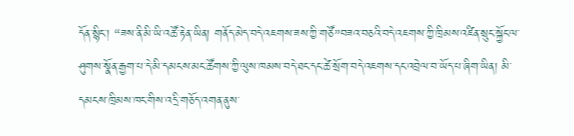དོན་སྙིང་། “ཟས་ནི་མི་ཡི་འཚོ་རྟེན་ཡིན། གནོད་མེད་བདེ་འཇགས་ཟས་ཀྱི་གཙོ”བཟའ་བཅའི་བདེ་འཇགས་ཀྱི་ཁྲིམས་འཛིན་སྲུང་སྐྱོང་ལ་ཤུགས་སྣོན་རྒྱག་པ་དེ་མི་དམངས་མང་ཚོགས་ཀྱི་ལུས་ཁམས་བདེ་ཐང་དང་ཚེ་སྲོག་བདེ་འཇགས་དང་འབྲེལ་བ་ཡོད་པ་ཞིག་ཡིན། མི་དམངས་ཁྲིམས་ཁང་གིས་འདྲི་གཅོད་འགན་ནུས་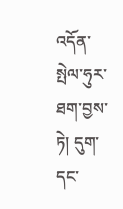འདོན་སྤེལ་ཧུར་ཐག་བྱས་ཏེ། དུག་དང་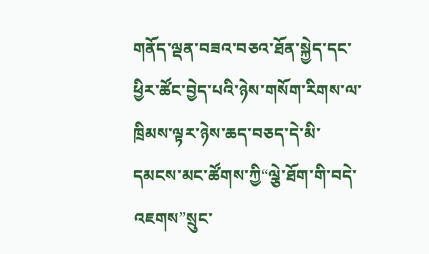གནོད་ལྡན་བཟའ་བཅའ་ཐོན་སྐྱེད་དང་ཕྱིར་ཚོང་བྱེད་པའི་ཉེས་གསོག་རིགས་ལ་ཁྲིམས་ལྟར་ཉེས་ཆད་བཅད་དེ་མི་དམངས་མང་ཚོགས་ཀྱི“ལྕེ་ཐོག་གི་བདེ་འཇགས”སྲུང་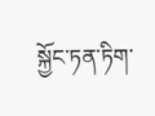སྐྱོང་ཏན་ཏིག་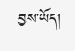བྱས་ཡོད།